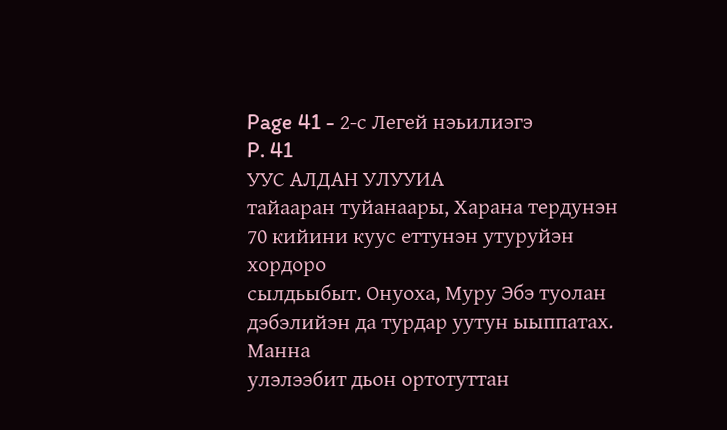Page 41 - 2-с Легей нэьилиэгэ
P. 41
УУС АЛДАН УЛУУИА
тайааран туйанаары, Харана тердунэн 70 кийини куус еттунэн утуруйэн хордоро
сылдьыбыт. Онуоха, Муру Эбэ туолан дэбэлийэн да турдар уутун ыыппатах. Манна
улэлээбит дьон ортотуттан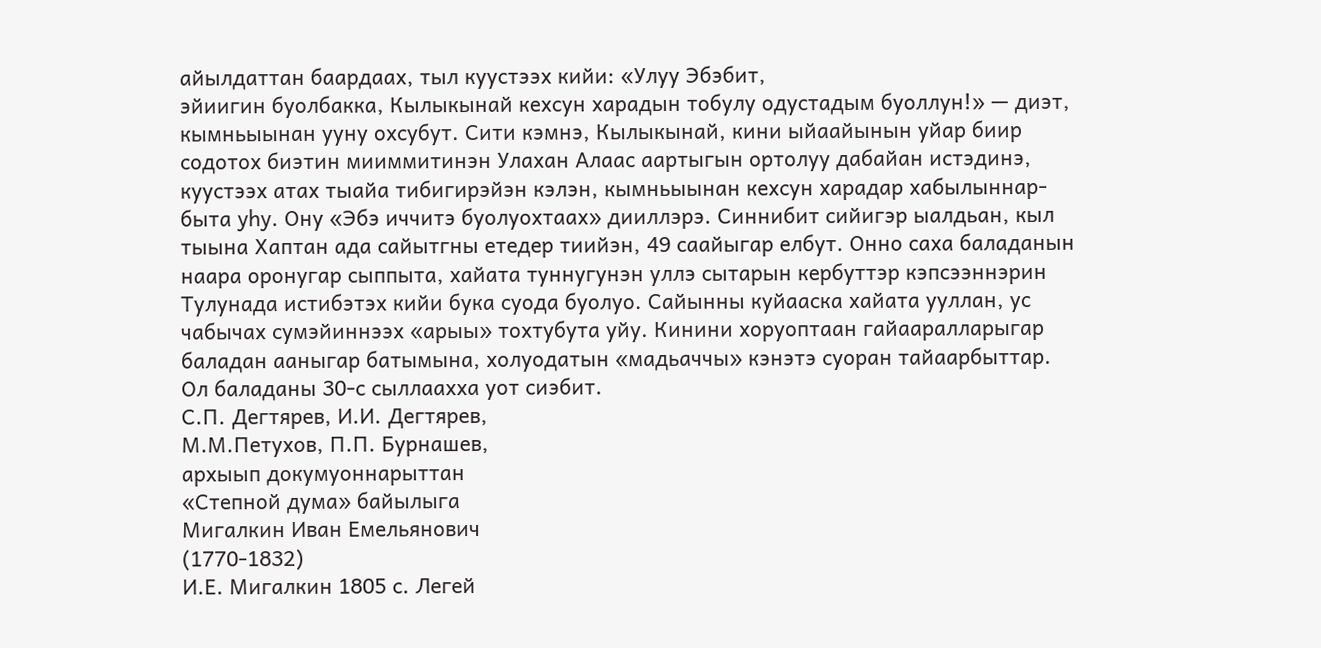айылдаттан баардаах, тыл куустээх кийи: «Улуу Эбэбит,
эйиигин буолбакка, Кылыкынай кехсун харадын тобулу одустадым буоллун!» — диэт,
кымньыынан ууну охсубут. Сити кэмнэ, Кылыкынай, кини ыйаайынын уйар биир
содотох биэтин мииммитинэн Улахан Алаас аартыгын ортолуу дабайан истэдинэ,
куустээх атах тыайа тибигирэйэн кэлэн, кымньыынан кехсун харадар хабылыннар-
быта yhy. Ону «Эбэ иччитэ буолуохтаах» дииллэрэ. Синнибит сийигэр ыалдьан, кыл
тыына Хаптан ада сайытгны етедер тиийэн, 49 саайыгар елбут. Онно саха баладанын
наара оронугар сыппыта, хайата туннугунэн уллэ сытарын кербуттэр кэпсээннэрин
Тулунада истибэтэх кийи бука суода буолуо. Сайынны куйааска хайата ууллан, ус
чабычах сумэйиннээх «арыы» тохтубута уйу. Кинини хоруоптаан гайааралларыгар
баладан ааныгар батымына, холуодатын «мадьаччы» кэнэтэ суоран тайаарбыттар.
Ол баладаны 30-с сыллаахха уот сиэбит.
С.П. Дегтярев, И.И. Дегтярев,
М.М.Петухов, П.П. Бурнашев,
архыып докумуоннарыттан
«Степной дума» байылыга
Мигалкин Иван Емельянович
(1770-1832)
И.Е. Мигалкин 1805 с. Легей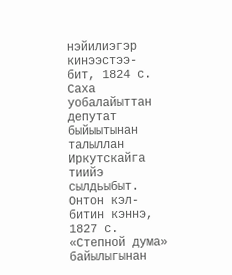нэйилиэгэр кинээстээ-
бит, 1824 с. Саха уобалайыттан депутат быйыытынан
талыллан Иркутскайга тиийэ сылдьыбыт. Онтон кэл-
битин кэннэ, 1827 с. «Степной дума» байылыгынан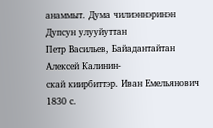анаммыт. Дума чилиэннэринэн Дупсун улууйуттан
Петр Васильев, Байадантайтан Алексей Калинин-
скай киирбиттэр. Иван Емельянович 1830 с.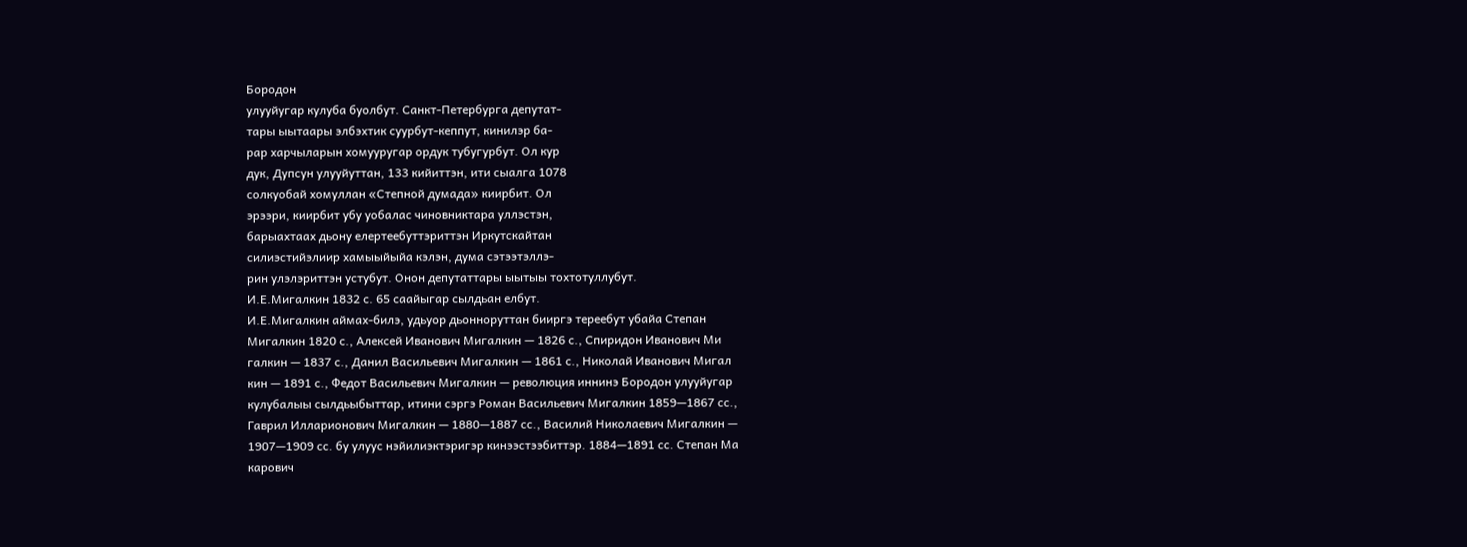Бородон
улууйугар кулуба буолбут. Санкт-Петербурга депутат-
тары ыытаары элбэхтик суурбут-кеппут, кинилэр ба-
рар харчыларын хомууругар ордук тубугурбут. Ол кур
дук, Дупсун улууйуттан, 133 кийиттэн, ити сыалга 1078
солкуобай хомуллан «Степной думада» киирбит. Ол
эрээри, киирбит убу уобалас чиновниктара уллэстэн,
барыахтаах дьону елертеебуттэриттэн Иркутскайтан
силиэстийэлиир хамыыйыйа кэлэн, дума сэтээтэллэ-
рин улэлэриттэн устубут. Онон депутаттары ыытыы тохтотуллубут.
И.Е.Мигалкин 1832 с. 65 саайыгар сылдьан елбут.
И.Е.Мигалкин аймах-билэ, удьуор дьонноруттан бииргэ тереебут убайа Степан
Мигалкин 1820 с., Алексей Иванович Мигалкин — 1826 с., Спиридон Иванович Ми
галкин — 1837 с., Данил Васильевич Мигалкин — 1861 с., Николай Иванович Мигал
кин — 1891 с., Федот Васильевич Мигалкин — революция иннинэ Бородон улууйугар
кулубалыы сылдьыбыттар, итини сэргэ Роман Васильевич Мигалкин 1859—1867 сс.,
Гаврил Илларионович Мигалкин — 1880—1887 сс., Василий Николаевич Мигалкин —
1907—1909 сс. бу улуус нэйилиэктэригэр кинээстээбиттэр. 1884—1891 сс. Степан Ма
карович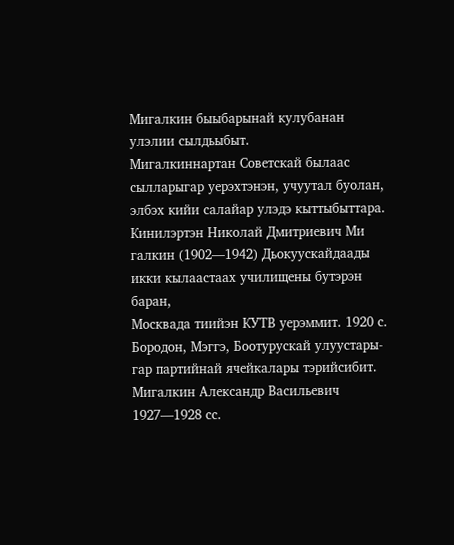Мигалкин быыбарынай кулубанан улэлии сылдьыбыт.
Мигалкиннартан Советскай былаас сылларыгар уерэхтэнэн, учуутал буолан,
элбэх кийи салайар улэдэ кыттыбыттара. Кинилэртэн Николай Дмитриевич Ми
галкин (1902—1942) Дьокуускайдаады икки кылаастаах училищены бутэрэн баран,
Москвада тиийэн КУТВ уерэммит. 1920 с. Бородон, Мэггэ, Боотурускай улуустары-
гар партийнай ячейкалары тэрийсибит.
Мигалкин Александр Васильевич 1927—1928 сс.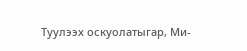Туулээх оскуолатыгар, Ми-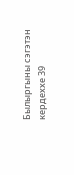Былыргыны сэгэтэн кердеххе 39